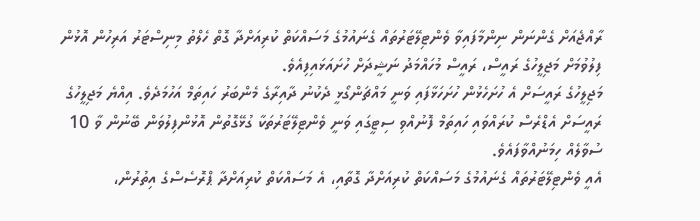ރާއްޖެއަށް ގެންނަން ނިންމާފައިވާ ވެންޓިލޭޓަރުތައް ގެނައުމުގެ މަސައްކަތް ކުރިއަށްދާ ގޮތް ހެލްތު މިނިސްޓަރު އަރިހުން އޮޅުން ފިލުވުމަށް މަޖިލީހުގެ ރައީސް، ރައީސް މުހައްމަދު ނަޝީދަށް ހުށައަޅައިފިއެވެ.
މަޖިލީހުގެ ރައީސަށް އެ ހުށަހެޅުން ހުށަހަޅާފައި ވަނީ މައްޗަންގޯޅީ ދެކުނު ދާއިރާގެ މެންބަރު ހައިތަމް އަހުމަދެވެ. އިއްޔެ މަޖިލީހުގެ ރައީސަށް އެޑްރެސް ކުރައްވައި ހައިތަމް ފޮނުއްވި ސިޓީގައި ވަނީ ވެންޓިލޭޓަރުތަކާ ގުޅޭގޮތުން އޮޅުންފިލުވަން ބޭނުން ވާ 10 ސުވާލެއް ހިމަނުއްވާފައެވެ.
އެއީ ވެންޓިލޭޓަރުތައް ގެނައުމުގެ މަސައްކަތް ކުރިއަށްދާ ގޮތާއި، އެ މަސައްކަތް ކުރިއަށްދާ ޕްރޮސެސްގެ އިތުރުން،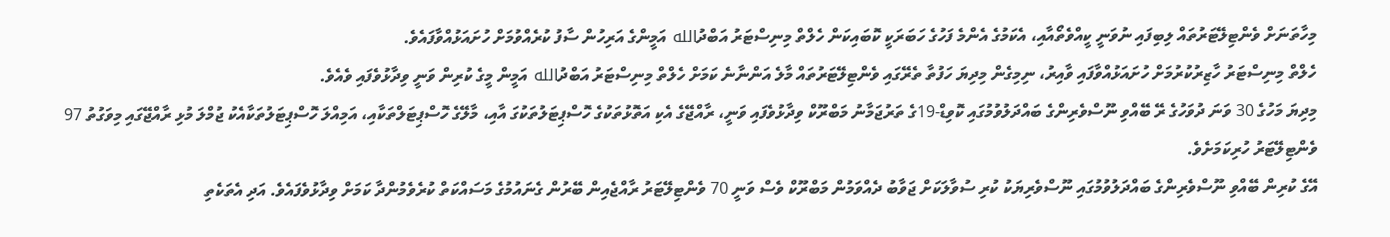މިހާތަނަށް ވެންޓިލޭޓަރުތައް ލިބިފައި ނުވަނީ ކީއްވެތޯއާއި، އެކަމުގެ އެންމެ ފަހުގެ ހަބަރަކީ ކޮބައިކަން ހެލްތް މިނިސްޓަރު އަބްދުالله އަމީންގެ އަރިހުން ސާފު ކުރެއްވުމަށް ހުށައަޅުއްވާފައެވެ.
ހެލްތް މިނިސްޓަރު ހާޒިރުކުރުމަށް ހުށައަޅުއްވާފައި ވާއިރު، ނިމިގެން މިދިޔަ ހަފުތާ ތެރޭގައި ވެންޓިލޭޓަރުތައް މާލެ އަންނާނެ ކަމަށް ހެލްތް މިނިސްޓަރު އަބްދުالله އަމީން މީގެ ކުރިން ވަނީ ވިދާޅުވެފައި ވެއެވެ.
މިދިޔަ މަހުގެ 30 ވަނަ ދުވަހުގެ ރޭ ބޭއްވި ނޫސްވެރިންގެ ބައްދަލުވުމުގައި ކޮވިޑް-19ގެ ތަރުޖަމާނު މަބްރޫކް ވިދާޅުވެފައި ވަނީ، ރާއްޖޭގެ އެކި އަތޮޅުތަކުގެ ހޮސްޕިޓަލުތަކުގަ އާއި، މާލޭގެ ހޮސްޕިޓަލްތަކާއި، އަމިއްލަ ހޮސްޕިޓަލުތަކާއެކު ޖުމްލަ މުޅި ރާއްޖޭގައި މިވަގުތު 97 ވެންޓިލޭޓަރު ހުރިކަމަށެވެ.
އޭގެ ކުރިން ބޭއްވި ނޫސްވެރިންގެ ބައްދަލުވުމުގައި ނޫސްވެރިޔަކު ކުރި ސުވާލަކަށް ޖަވާބު ދެއްވަމުން މަބްރޫކް ވެސް ވަނީ 70 ވެންޓިލޭޓަރު ރާއްޖެއިން ބޭރުން ގެނައުމުގެ މަސައްކަތް ކުރެވެމުންދާ ކަމަށް ވިދާޅުވެފައެވެ. އަދި އެތަކެތި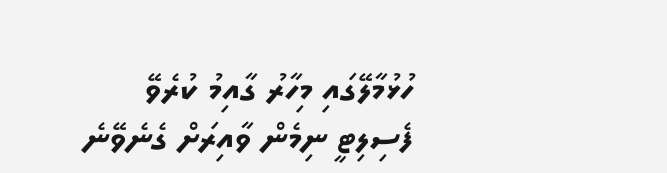ހުޅުމާލޭގައި މިހާރު ގާއިމު ކުރެވޭ ފެސިލިޓީ ނިމެން ވާއިރަށް ގެނެވޭނެ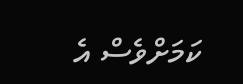ކަމަށްވެސް އެ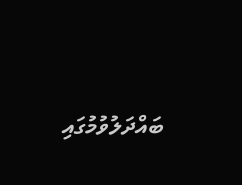ބައްދަލުވުމުގައި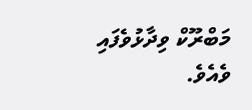މަބްރޫކް ވިދާޅުވެފައި ވެއެވެ.